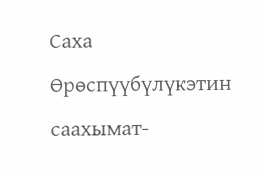Саха Өрөспүүбүлүкэтин саахымат-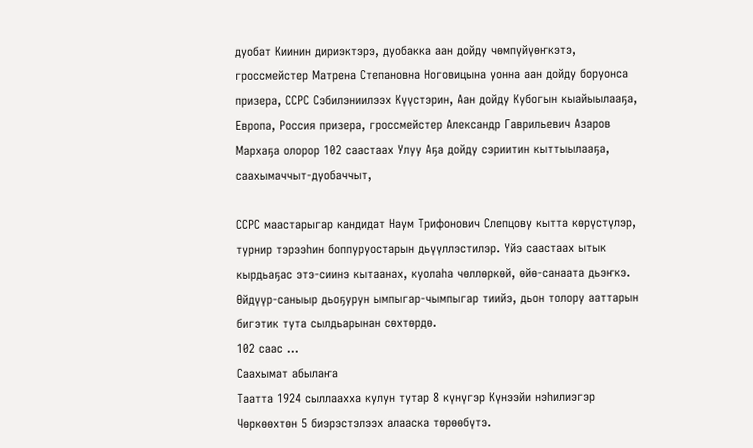дуобат Киинин дириэктэрэ, дуобакка аан дойду чөмпүйүөҥкэтэ, гроссмейстер Матрена Степановна Ноговицына уонна аан дойду боруонса призера, ССРС Сэбилэниилээх Күүстэрин, Аан дойду Кубогын кыайыылааҕа, Европа, Россия призера, гроссмейстер Александр Гаврильевич Азаров Мархаҕа олорор 102 саастаах Улуу Аҕа дойду сэриитин кыттыылааҕа, саахымаччыт-дуобаччыт,

ССРС маастарыгар кандидат Наум Трифонович Слепцову кытта көрүстүлэр, турнир тэрээһин боппуруостарын дьүүллэстилэр. Үйэ саастаах ытык кырдьаҕас этэ-сиинэ кытаанах, куолаһа чөллөркөй, өйө-санаата дьэҥкэ. Өйдүүр-саныыр дьоҕурун ымпыгар-чымпыгар тиийэ, дьон толору ааттарын бигэтик тута сылдьарынан сөхтөрдө.
102 саас ...
Саахымат абылаҥа
Таатта 1924 сыллаахха кулун тутар 8 күнүгэр Күнээйи нэһилиэгэр Чөркөөхтөн 5 биэрэстэлээх алааска төрөөбүтэ.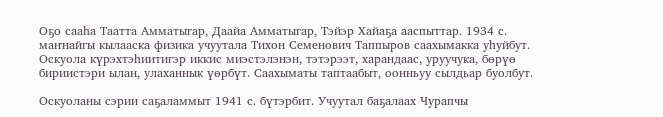Оҕо сааһа Таатта Амматыгар, Даайа Амматыгар, Тэйэр Хайаҕа ааспыттар. 1934 с. маҥнайгы кылааска физика учуутала Тихон Семенович Таппыров саахымакка уһуйбут. Оскуола күрэхтэһиитигэр иккис миэстэлэнэн, тэтэрээт, харандаас, уруучука, бөрүө бириистэри ылан, улаханнык үөрбүт. Саахыматы таптаабыт, оонньуу сылдьар буолбут.

Оскуоланы сэрии саҕаламмыт 1941 с. бүтэрбит. Учуутал баҕалаах Чурапчы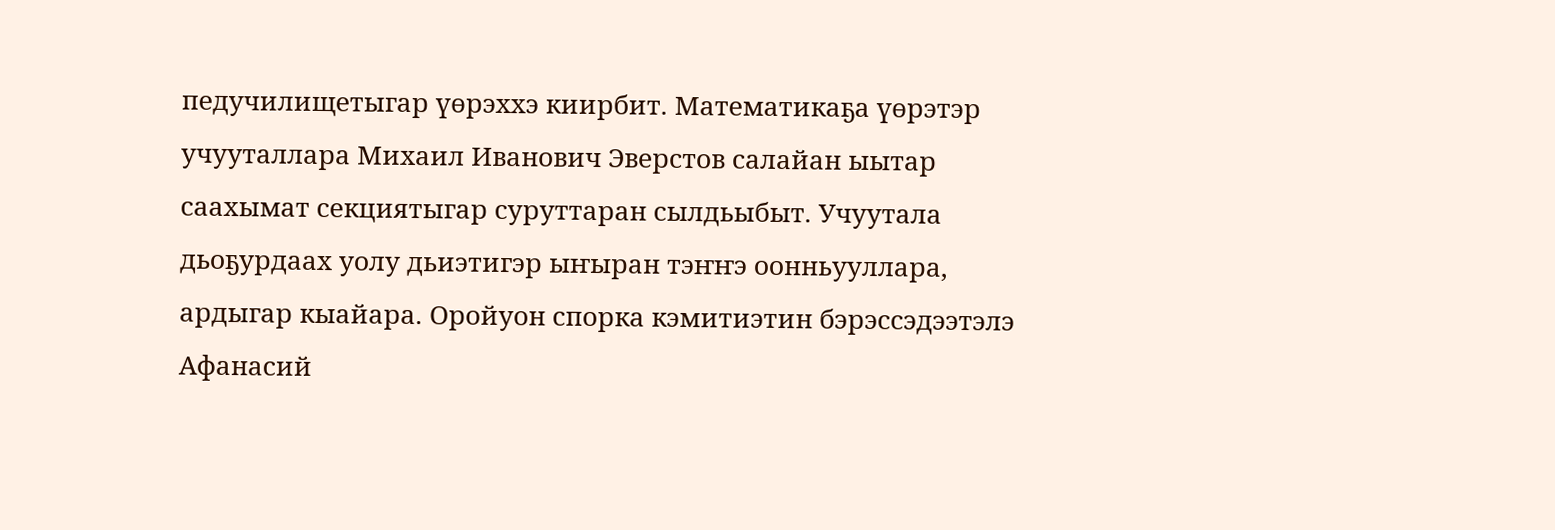педучилищетыгар үөрэххэ киирбит. Математикаҕа үөрэтэр учууталлара Михаил Иванович Эверстов салайан ыытар саахымат секциятыгар суруттаран сылдьыбыт. Учуутала дьоҕурдаах уолу дьиэтигэр ыҥыран тэҥҥэ оонньууллара, ардыгар кыайара. Оройуон спорка кэмитиэтин бэрэссэдээтэлэ Афанасий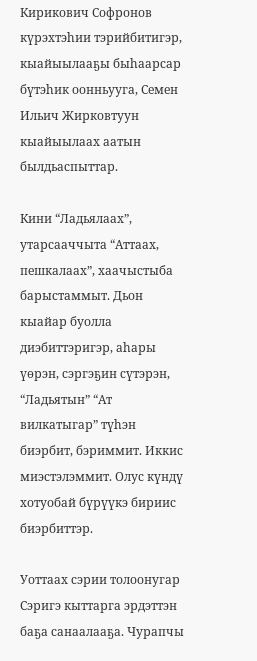Кирикович Софронов күрэхтэһии тэрийбитигэр, кыайыылааҕы быһаарсар бүтэһик оонньууга, Семен Ильич Жирковтуун кыайыылаах аатын былдьаспыттар.

Кини “Ладьялаах”, утарсааччыта “Аттаах, пешкалаах”, хаачыстыба барыстаммыт. Дьон кыайар буолла диэбиттэригэр, аһары үөрэн, сэргэҕин сүтэрэн, “Ладьятын” “Ат вилкатыгар” түһэн биэрбит, бэриммит. Иккис миэстэлэммит. Олус күндү хотуобай бүрүүкэ бириис биэрбиттэр.

Уоттаах сэрии толоонугар
Сэригэ кыттарга эрдэттэн баҕа санаалааҕа. Чурапчы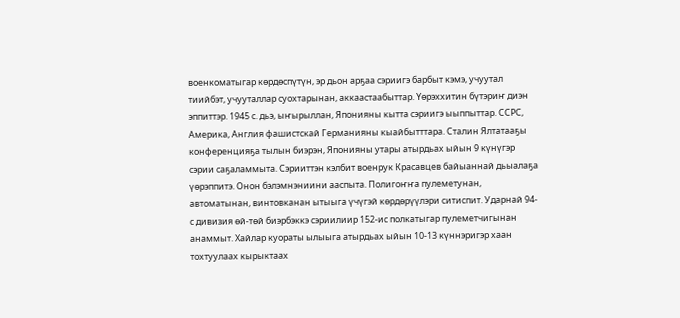военкоматыгар көрдөспүтүн, эр дьон арҕаа сэриигэ барбыт кэмэ, учуутал тиийбэт, учууталлар суохтарынан, аккаастаабыттар. Үөрэххитин бүтэриҥ диэн эппиттэр. 1945 с. дьэ, ыҥырыллан, Японияны кытта сэриигэ ыыппыттар. ССРС, Америка, Англия фашистскай Германияны кыайбытттара. Сталин Ялтатааҕы конференцияҕа тылын биэрэн, Японияны утары атырдьах ыйын 9 күнүгэр сэрии саҕаламмыта. Сэрииттэн кэлбит военрук Красавцев байыаннай дьыалаҕа үөрэппитэ. Онон бэлэмнэниини ааспыта. Полигоҥҥа пулеметунан, автоматынан, винтовканан ытыыга үчүгэй көрдөрүүлэри ситиспит. Ударнай 94-с дивизия өй-төй биэрбэккэ сэриилиир 152-ис полкатыгар пулеметчигынан анаммыт. Хайлар куораты ылыыга атырдьах ыйын 10-13 күннэригэр хаан тохтуулаах кырыктаах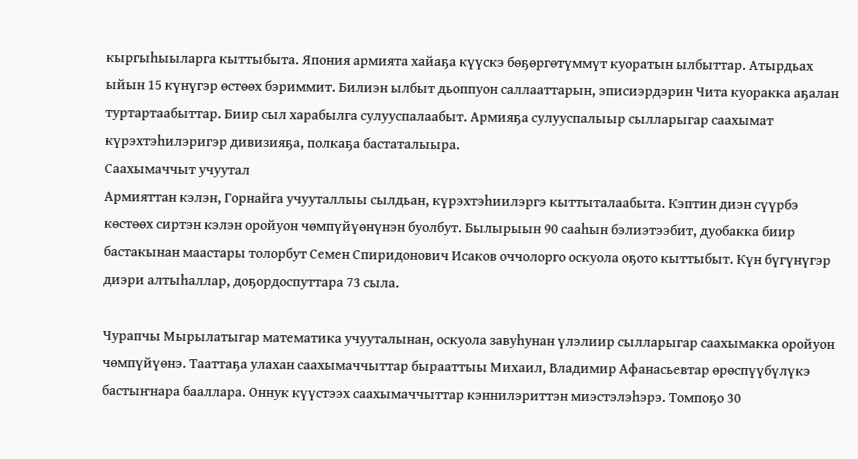кыргыһыыларга кыттыбыта. Япония армията хайаҕа күүскэ бөҕөргөтүммүт куоратын ылбыттар. Атырдьах ыйын 15 күнүгэр өстөөх бэриммит. Билиэн ылбыт дьоппуон саллааттарын, эписиэрдэрин Чита куоракка аҕалан туртартаабыттар. Биир сыл харабылга сулууспалаабыт. Армияҕа сулууспалыыр сылларыгар саахымат күрэхтэһилэригэр дивизияҕа, полкаҕа бастаталыыра.
Саахымаччыт учуутал
Армияттан кэлэн, Горнайга учууталлыы сылдьан, күрэхтэһиилэргэ кыттыталаабыта. Кэптин диэн сүүрбэ көстөөх сиртэн кэлэн оройуон чөмпүйүөнүнэн буолбут. Былырыын 90 сааһын бэлиэтээбит, дуобакка биир бастакынан маастары толорбут Семен Спиридонович Исаков оччолорго оскуола оҕото кыттыбыт. Күн бүгүнүгэр диэри алтыһаллар, доҕордоспуттара 73 сыла.

Чурапчы Мырылатыгар математика учууталынан, оскуола завуһунан үлэлиир сылларыгар саахымакка оройуон чөмпүйүөнэ. Тааттаҕа улахан саахымаччыттар бырааттыы Михаил, Владимир Афанасьевтар өрөспүүбүлүкэ бастыҥнара бааллара. Оннук күүстээх саахымаччыттар кэннилэриттэн миэстэлэһэрэ. Томпоҕо 30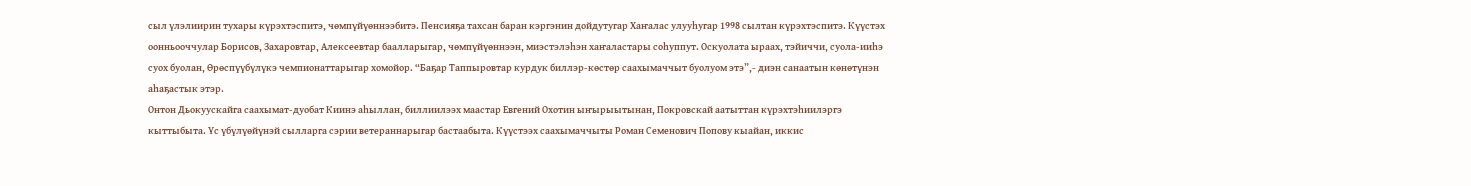сыл үлэлиирин тухары күрэхтэспитэ, чөмпүйүөннээбитэ. Пенсияҕа тахсан баран кэргэнин дойдутугар Хаҥалас улууһугар 1998 сылтан күрэхтэспитэ. Күүстэх оонньооччулар Борисов, Захаровтар, Алексеевтар баалларыгар, чөмпүйүөннээн, миэстэлэһэн хаҥаластары соһуппут. Оскуолата ыраах, тэйиччи, суола-ииһэ суох буолан, Өрөспүүбүлүкэ чемпионаттарыгар хомойор. “Баҕар Таппыровтар курдук биллэр-көстөр саахымаччыт буолуом этэ”,- диэн санаатын көнөтүнэн аһаҕастык этэр.
Онтон Дьокуускайга саахымат-дуобат Киинэ аһыллан, биллиилээх маастар Евгений Охотин ыҥырыытынан, Покровскай аатыттан күрэхтэһиилэргэ кыттыбыта. Үс үбүлүөйүнэй сылларга сэрии ветераннарыгар бастаабыта. Күүстээх саахымаччыты Роман Семенович Попову кыайан, иккис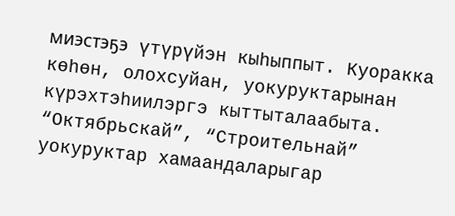миэстэҕэ үтүрүйэн кыһыппыт. Куоракка көһөн, олохсуйан, уокуруктарынан күрэхтэһиилэргэ кыттыталаабыта. “Октябрьскай”, “Строительнай” уокуруктар хамаандаларыгар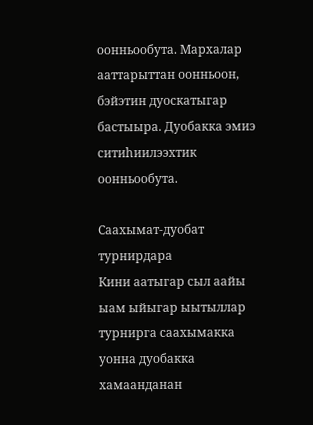оонньообута. Мархалар ааттарыттан оонньоон, бэйэтин дуоскатыгар бастыыра. Дуобакка эмиэ ситиһиилээхтик оонньообута.

Саахымат-дуобат турнирдара
Кини аатыгар сыл аайы ыам ыйыгар ыытыллар турнирга саахымакка уонна дуобакка хамаанданан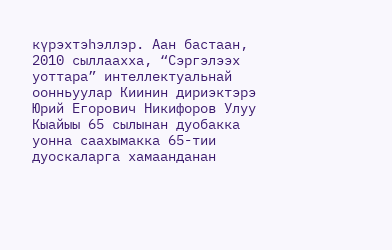күрэхтэһэллэр. Аан бастаан, 2010 сыллаахха, “Сэргэлээх уоттара” интеллектуальнай оонньуулар Киинин дириэктэрэ Юрий Егорович Никифоров Улуу Кыайыы 65 сылынан дуобакка уонна саахымакка 65-тии дуоскаларга хамаанданан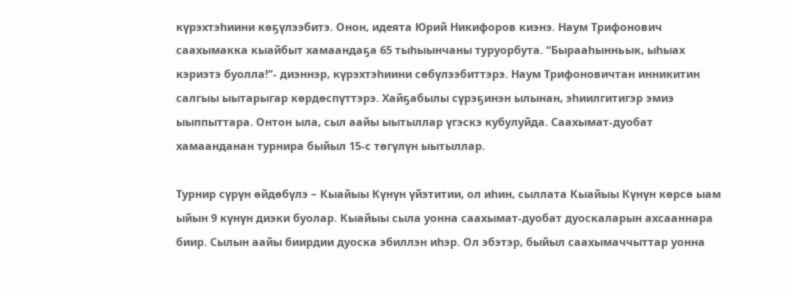күрэхтэһиини көҕүлээбитэ. Онон, идеята Юрий Никифоров киэнэ. Наум Трифонович саахымакка кыайбыт хамаандаҕа 65 тыһыынчаны туруорбута. “Бырааһынньык, ыһыах кэриэтэ буолла!”- диэннэр, күрэхтэһиини сөбүлээбиттэрэ. Наум Трифоновичтан инникитин салгыы ыытарыгар көрдөспүттэрэ. Хайҕабылы сүрэҕинэн ылынан, эһиилгитигэр эмиэ ыыппыттара. Онтон ыла, сыл аайы ыытыллар үгэскэ кубулуйда. Саахымат-дуобат хамаанданан турнира быйыл 15-с төгүлүн ыытыллар.

Турнир сүрүн өйдөбүлэ – Кыайыы Күнүн үйэтитии, ол иһин, сыллата Кыайыы Күнүн көрсө ыам ыйын 9 күнүн диэки буолар. Кыайыы сыла уонна саахымат-дуобат дуоскаларын ахсааннара биир. Сылын аайы биирдии дуоска эбиллэн иһэр. Ол эбэтэр, быйыл саахымаччыттар уонна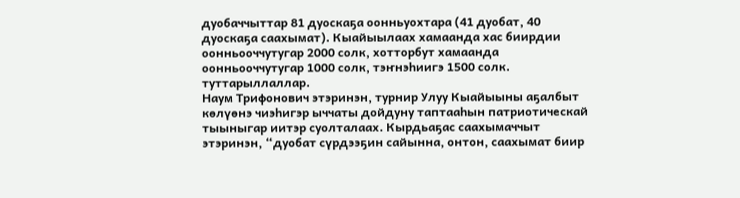дуобаччыттар 81 дуоскаҕа оонньуохтара (41 дуобат, 40 дуоскаҕа саахымат). Кыайыылаах хамаанда хас биирдии оонньооччутугар 2000 солк, хотторбут хамаанда оонньооччутугар 1000 солк, тэҥнэһиигэ 1500 солк. туттарыллаллар.
Наум Трифонович этэринэн, турнир Улуу Кыайыыны аҕалбыт көлүөнэ чиэһигэр ыччаты дойдуну таптааһын патриотическай тыыныгар иитэр суолталаах. Кырдьаҕас саахымаччыт этэринэн, “дуобат сүрдээҕин сайынна, онтон, саахымат биир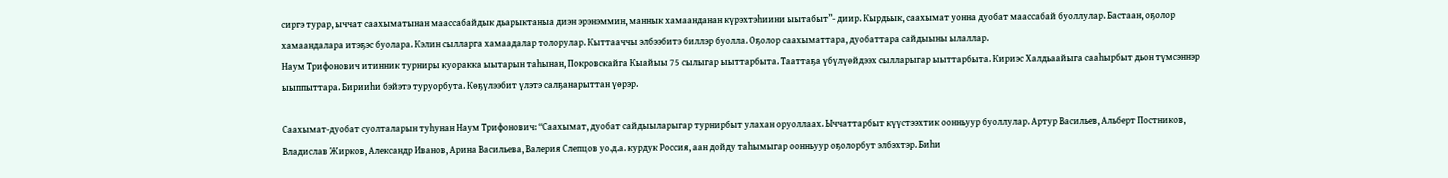сиргэ турар, ыччат саахыматынан маассабайдык дьарыктаныа диэн эрэнэммин, маннык хамаанданан күрэхтэһиини ыытабыт”- диир. Кырдьык, саахымат уонна дуобат маассабай буоллулар. Бастаан, оҕолор хамаандалара итэҕэс буолара. Кэлин сылларга хамаадалар толорулар. Кыттааччы элбээбитэ биллэр буолла. Оҕолор саахыматтара, дуобаттара сайдыыны ылаллар.
Наум Трифонович итинник турниры куоракка ыытарын таһынан, Покровскайга Кыайыы 75 сылыгар ыыттарбыта. Тааттаҕа үбүлүөйдээх сылларыгар ыыттарбыта. Кириэс Халдьаайыга сааһырбыт дьон түмсэннэр ыыппыттара. Бирииһи бэйэтэ туруорбута. Көҕүлээбит үлэтэ салҕанарыттан үөрэр.

Саахымат-дуобат суолталарын туһунан Наум Трифонович: “Саахымат, дуобат сайдыыларыгар турнирбыт улахан оруоллаах. Ыччаттарбыт күүстээхтик оонньуур буоллулар. Артур Васильев, Альберт Постников, Владислав Жирков, Александр Иванов, Арина Васильева, Валерия Слепцов уо.д.а. курдук Россия, аан дойду таһымыгар оонньуур оҕолорбут элбэхтэр. Биһи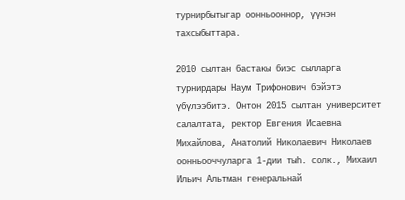турнирбытыгар оонньооннор, үүнэн тахсыбыттара.

2010 сылтан бастакы биэс сылларга турнирдары Наум Трифонович бэйэтэ үбүлээбитэ. Онтон 2015 сылтан университет салалтата, ректор Евгения Исаевна Михайлова, Анатолий Николаевич Николаев оонньооччуларга 1-дии тыһ. солк., Михаил Ильич Альтман генеральнай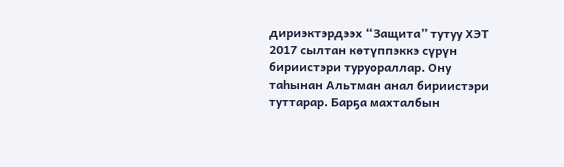дириэктэрдээх “Защита” тутуу ХЭТ 2017 сылтан көтүппэккэ сүрүн бириистэри туруораллар. Ону таһынан Альтман анал бириистэри туттарар. Барҕа махталбын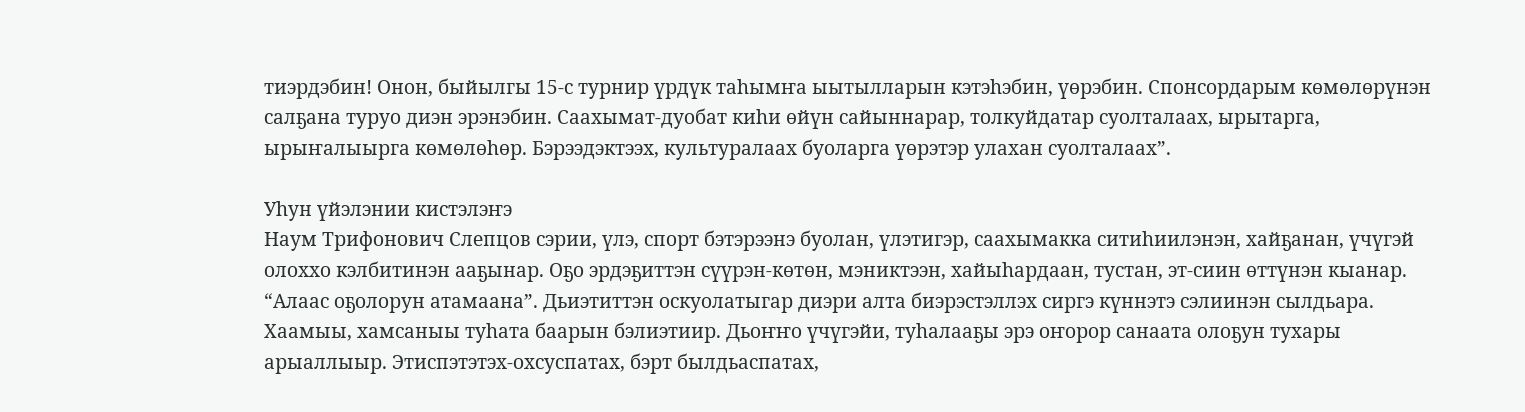тиэрдэбин! Онон, быйылгы 15-с турнир үрдүк таһымҥа ыытылларын кэтэһэбин, үөрэбин. Спонсордарым көмөлөрүнэн салҕана туруо диэн эрэнэбин. Саахымат-дуобат киһи өйүн сайыннарар, толкуйдатар суолталаах, ырытарга, ырыҥалыырга көмөлөһөр. Бэрээдэктээх, культуралаах буоларга үөрэтэр улахан суолталаах”.

Уһун үйэлэнии кистэлэҥэ
Наум Трифонович Слепцов сэрии, үлэ, спорт бэтэрээнэ буолан, үлэтигэр, саахымакка ситиһиилэнэн, хайҕанан, үчүгэй олоххо кэлбитинэн ааҕынар. Оҕо эрдэҕиттэн сүүрэн-көтөн, мэниктээн, хайыһардаан, тустан, эт-сиин өттүнэн кыанар. “Алаас оҕолорун атамаана”. Дьиэтиттэн оскуолатыгар диэри алта биэрэстэллэх сиргэ күннэтэ сэлиинэн сылдьара. Хаамыы, хамсаныы туһата баарын бэлиэтиир. Дьоҥҥо үчүгэйи, туһалааҕы эрэ оҥорор санаата олоҕун тухары арыаллыыр. Этиспэтэтэх-охсуспатах, бэрт былдьаспатах,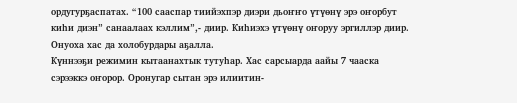ордугурҕаспатах. “100 сааспар тиийэхпэр диэри дьоҥҥо үтүөнү эрэ оҥорбут киһи диэн” санаалаах кэллим”,- диир. Киһиэхэ үтүөнү оҥоруу эргиллэр диир. Онуоха хас да холобурдары аҕалла.
Күннээҕи режимин кытаанахтык тутуһар. Хас сарсыарда аайы 7 чааска сэрээккэ оҥорор. Оронугар сытан эрэ илиитин-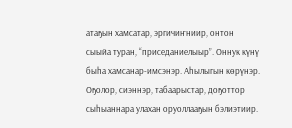атаҕын хамсатар, эргичиҥниир, онтон сыыйа туран, “приседаниелыыр”. Оннук күнү быһа хамсанар-имсэнэр. Аһылыгын көрүнэр. Оҕолор, сиэннэр, табаарыстар, доҕоттор сыһыаннара улахан оруоллааҕын бэлиэтиир.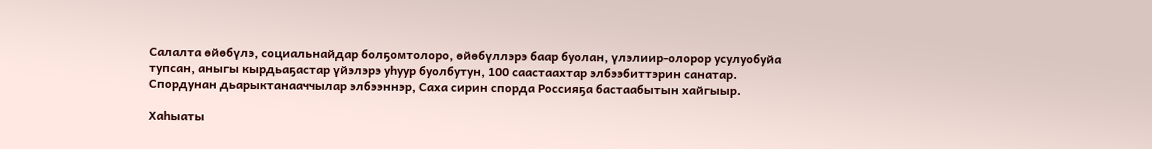Салалта өйөбүлэ, социальнайдар болҕомтолоро, өйөбүллэрэ баар буолан, үлэлиир-олорор усулуобуйа тупсан, аныгы кырдьаҕастар үйэлэрэ уһуур буолбутун, 100 саастаахтар элбээбиттэрин санатар. Спордунан дьарыктанааччылар элбээннэр, Саха сирин спорда Россияҕа бастаабытын хайгыыр.

Хаһыаты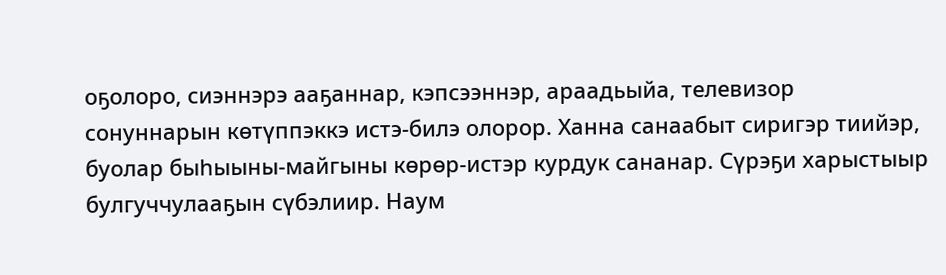оҕолоро, сиэннэрэ ааҕаннар, кэпсээннэр, араадьыйа, телевизор сонуннарын көтүппэккэ истэ-билэ олорор. Ханна санаабыт сиригэр тиийэр, буолар быһыыны-майгыны көрөр-истэр курдук сананар. Сүрэҕи харыстыыр булгуччулааҕын сүбэлиир. Наум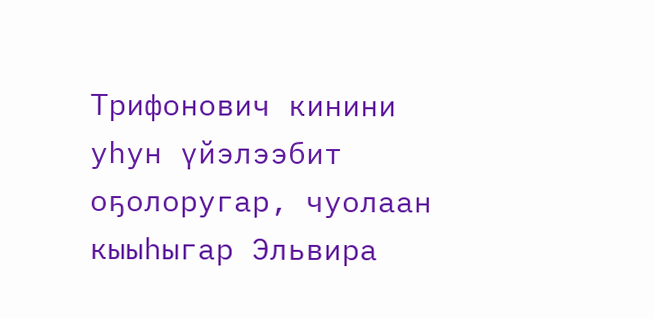Трифонович кинини уһун үйэлээбит оҕолоругар, чуолаан кыыһыгар Эльвира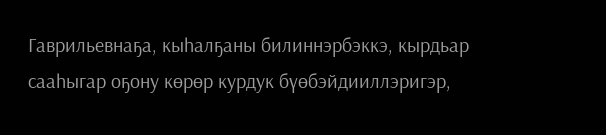Гаврильевнаҕа, кыһалҕаны билиннэрбэккэ, кырдьар сааһыгар оҕону көрөр курдук бүөбэйдииллэригэр,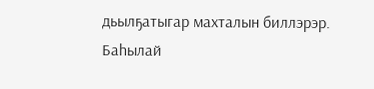дьылҕатыгар махталын биллэрэр.
Баһылай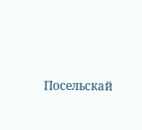Посельскай